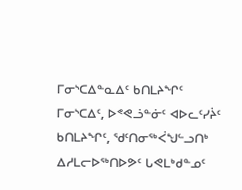ᒥᓂᔅᑕᐃᓐᓇᐃᑦ ᑲᑎᒪᔨᖏᑦ
ᒥᓂᔅᑕᐃᑦ, ᐅᕝᕙᓘᓐᓃᑦ ᐊᐅᓚᑦᓯᔩᑦ ᑲᑎᒪᔨᖏᑦ, ᖁᑦᑎᓂᖅᐹᖑᓪᓗᑎᒃ ᐃᓱᒪᓕᐅᖅᑎᐅᕗᑦ ᒐᕙᒪᒃᑯᓐᓄᑦ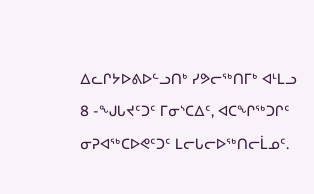ᐃᓚᒋᔭᐅᕕᐅᓪᓗᑎᒃ ᓯᕗᓕᖅᑎᒥᒃ ᐊᒻᒪᓗ 8 -ᖑᒐᔪᑦᑐᑦ ᒥᓂᔅᑕᐃᑦ, ᐊᑕᖏᖅᑐᒋᑦ ᓂᕈᐊᖅᑕᐅᕙᑦᑐᑦ ᒪᓕᒐᓕᐅᖅᑎᓕᒫᓄᑦ.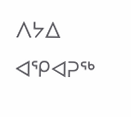ᐱᔭᐃ ᐊᕿᐊᕈᖅ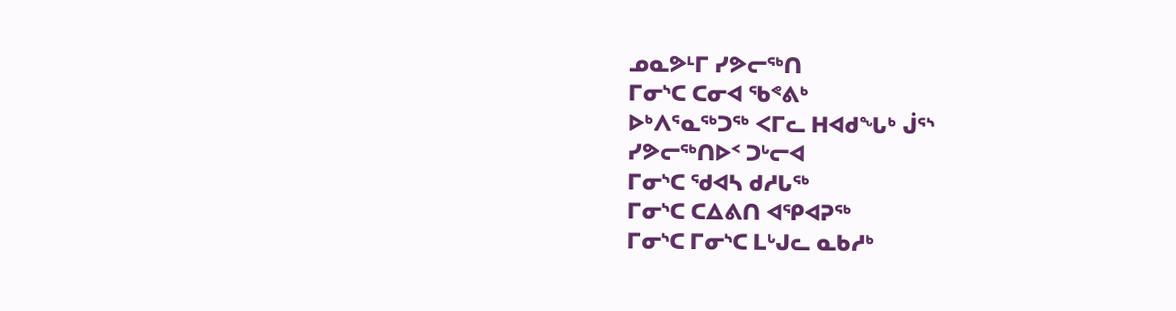ᓄᓇᕗᒻᒥ ᓯᕗᓕᖅᑎ
ᒥᓂᔅᑕ ᑕᓂᐊ ᖃᕝᕕᒃ
ᐅᒃᐱᕐᓇᖅᑐᖅ ᐸᒥᓚ ᕼᐊᑯᖓᒃ ᒎᕐᔅ
ᓯᕗᓕᖅᑎᐅᑉ ᑐᒡᓕᐊ
ᒥᓂᔅᑕ ᖁᐊᓴ ᑯᓱᒐᖅ
ᒥᓂᔅᑕ ᑕᐃᕕᑎ ᐊᕿᐊᕈᖅ
ᒥᓂᔅᑕ ᒥᓂᔅᑕ ᒪᒡᒍᓚ ᓇᑲᓱᒃ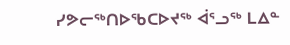ᓯᕗᓕᖅᑎᐅᖃᑕᐅᔪᖅ ᐋᕐᓗᖅ ᒪᐃᓐ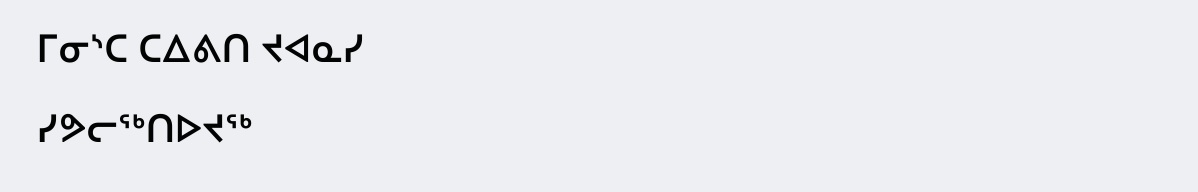ᒥᓂᔅᑕ ᑕᐃᕕᑎ ᔪᐊᓇᓯ
ᓯᕗᓕᖅᑎᐅᔪᖅ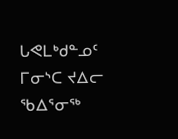ᒐᕙᒪᒃᑯᓐᓄᑦ
ᒥᓂᔅᑕ ᔪᐃᓕ ᖃᐃᕐᓂᖅ